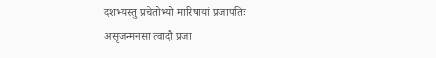दशभ्यस्तु प्रचेतोभ्यो मारिषायां प्रजापतिः
असृजन्मनसा त्वादौ प्रजा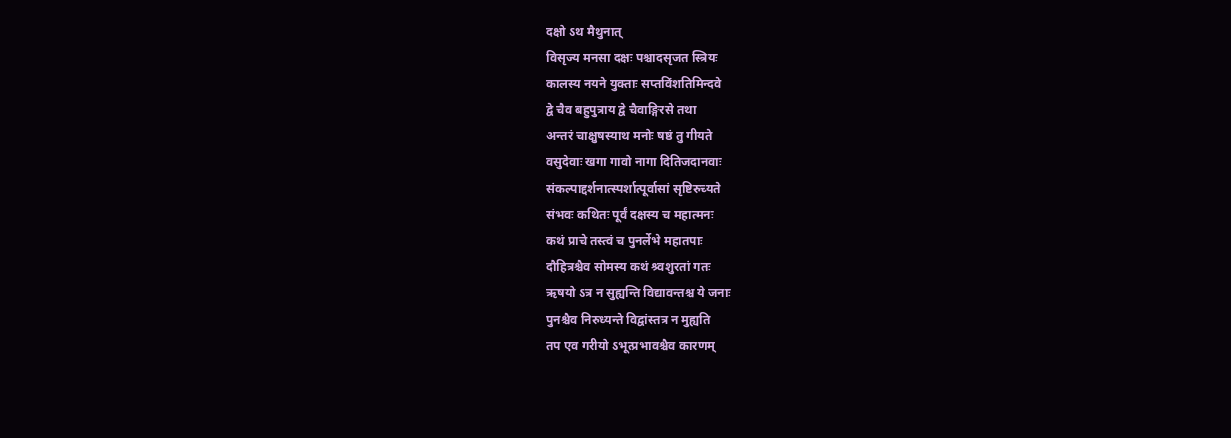दक्षो ऽथ मैथुनात्
विसृज्य मनसा दक्षः पश्चादसृजत स्त्रियः
कालस्य नयने युक्ताः सप्तविंशतिमिन्दवे
द्वे चैव बहुपुत्राय द्वे चैवाङ्गिरसे तथा
अन्तरं चाक्षुषस्याथ मनोः षष्ठं तु गीयते
वसुदेवाः खगा गावो नागा दितिजदानवाः
संकल्पाद्दर्शनात्स्पर्शात्पूर्वासां सृष्टिरुच्यते
संभवः कथितः पूर्वं दक्षस्य च महात्मनः
कथं प्राचे तस्त्वं च पुनर्लेभे महातपाः
दौहित्रश्चैव सोमस्य कथं श्र्वशुरतां गतः
ऋषयो ऽत्र न सुह्यन्ति विद्यावन्तश्च ये जनाः
पुनश्चैव निरुध्यन्ते विद्वांस्तत्र न मुह्यति
तप एव गरीयो ऽभूत्प्रभावश्चैव कारणम्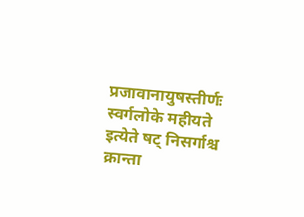प्रजावानायुषस्तीर्णः स्वर्गलोके महीयते
इत्येते षट् निसर्गाश्च क्रान्ता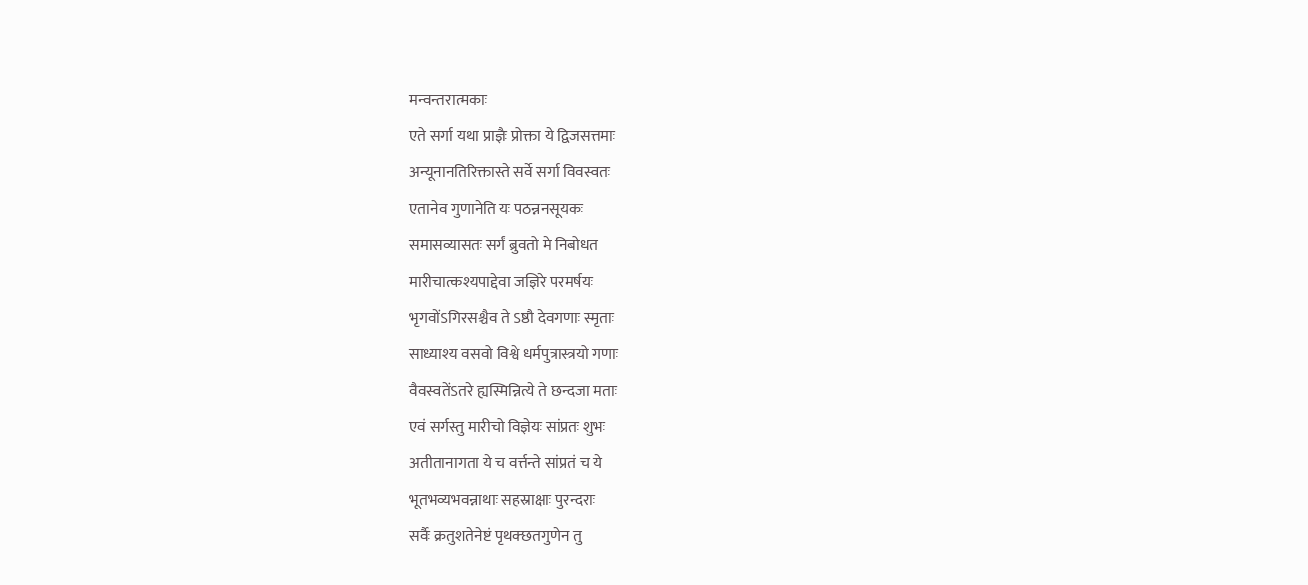मन्वन्तरात्मकाः
एते सर्गा यथा प्राज्ञैः प्रोक्ता ये द्विजसत्तमाः
अन्यूनानतिरिक्तास्ते सर्वे सर्गा विवस्वतः
एतानेव गुणानेति यः पठन्ननसूयकः
समासव्यासतः सर्गं ब्रुवतो मे निबोधत
मारीचात्कश्यपाद्देवा जज्ञिरे परमर्षयः
भृगवोंऽगिरसश्चैव ते ऽष्ठौ देवगणाः स्मृताः
साध्याश्य वसवो विश्वे धर्मपुत्रास्त्रयो गणाः
वैवस्वतेंऽतरे ह्यस्मिन्नित्ये ते छन्दजा मताः
एवं सर्गस्तु मारीचो विज्ञेयः सांप्रतः शुभः
अतीतानागता ये च वर्त्तन्ते सांप्रतं च ये
भूतभव्यभवन्नाथाः सहस्राक्षाः पुरन्दराः
सर्वैः क्रतुशतेनेष्टं पृथक्छतगुणेन तु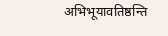अभिभूयावतिष्ठन्ति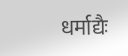धर्माद्यैः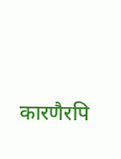कारणैरपि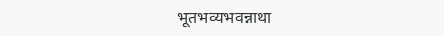भूतभव्यभवन्नाथा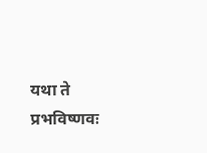यथा ते प्रभविष्णवः